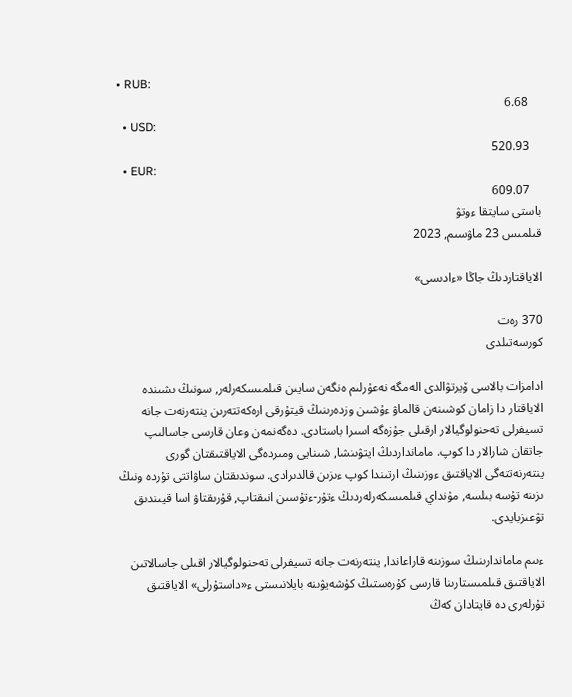• RUB:
    6.68
  • USD:
    520.93
  • EUR:
    609.07
باستى سايتقا ءوتۋ
قىلمىس 23 ماۋسىم, 2023

الاياقتاردىڭ جاڭا «ءادىسى»

370 رەت
كورسەتىلدى

ادامزات بالاسى ۆيرتۋالدى الەمگە نەعۇرلىم ەنگەن سايىن قىلمىسكەرلەر, سونىڭ ىشىندە الاياقتار دا زامان كوشىنەن قالماۋ ءۇشىن وزدەرىنىڭ قيتۇرقى ارەكەتتەرىن ينتەرنەت جانە تسيفرلى تەحنولوگيالار ارقىلى جۇزەگە اسىرا باستادى. دەگەنمەن وعان قارسى جاسالىپ جاتقان شارالار دا كوپ. مامانداردىڭ ايتۋىنشا, شىنايى ومىردەگى الاياقتىقتان گورى ينتەرنەتتەگى الاياقتىق ءوزىنىڭ ارتىندا كوپ ءىزىن قالدىرادى. سوندىقتان ساۋاتتى تۇردە ونىڭ ىزىنە تۇسە بىلسە, مۇنداي قىلمىسكەرلەردىڭ ءتۇر-ءتۇسىن انىقتاپ, قۇرىقتاۋ اسا قيىندىق تۋعىزبايدى.

ءىىم ماماندارىنىڭ سوزىنە قاراعاندا, ينتەرنەت جانە تسيفرلى تەحنولوگيالار اقىلى جاسالاتىن الاياقتىق قىلمىستارىنا قارسى كۇرەستىڭ كۇشەيۋىنە بايلانىستى ء«داستۇرلى» الاياقتىق تۇرلەرى دە قايتادان كەڭ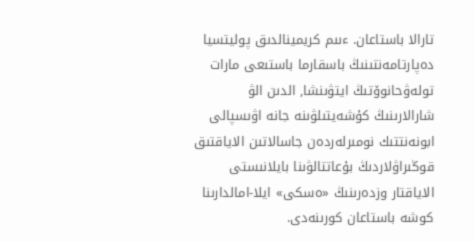تارالا باستاعان. ءىىم كريمينالدىق پوليتسيا دەپارتامەنتىنىڭ باسقارما باستىعى مارات تولەۋحانوۆتىڭ ايتۋىنشا, الدىن الۋ شارالارىنىڭ كۇشەيتىلۋىنە جانە اۋىسپالى ابونەنتتىك نومىرلەردەن جاسالاتىن الاياقتىق قوڭىراۋلاردىڭ بۇعاتتالۋىنا بايلانىستى الاياقتار وزدەرىنىڭ «ەسكى» ايلا-امالدارىنا كوشە باستاعان كورىنەدى.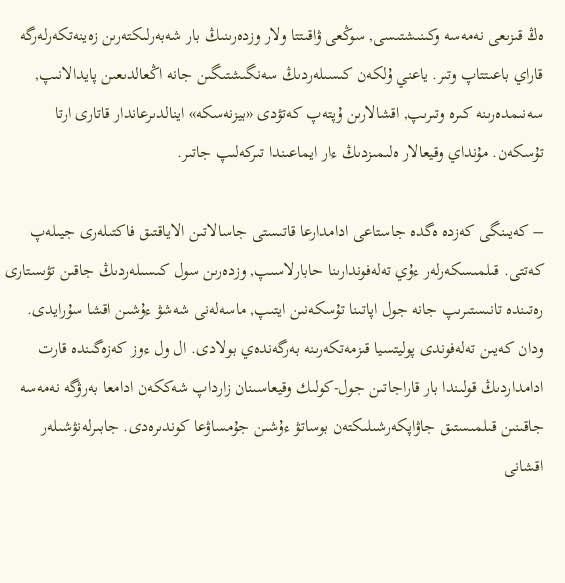ەڭ قىزىعى نەمەسە وكىنىشتىسى, سوڭعى ۋاقىتتا ولار وزدەرىنىڭ بار شەبەرلىكتەرىن زەينەتكەرلەرگە قاراي باعىتتاپ وتىر. ياعني ۇلكەن كىسىلەردىڭ سەنگىشتىگىن جانە اڭعالدىعىن پايدالانىپ, سەنىمدەرىنە كىرە وتىرىپ, اقشالارىن ۇپتەپ كەتۋدى «بيزنەسكە» اينالدىرعاندار قاتارى ارتا تۇسكەن. مۇنداي وقيعالار ەلىمىزدىڭ ءار ايماعىندا تىركەلىپ جاتىر.

– كەيىنگى كەزدە ەگدە جاستاعى ادامدارعا قاتىستى جاسالاتىن الاياقتىق فاكتىلەرى جيىلەپ كەتتى. قىلمىسكەرلەر ءۇي تەلەفوندارىنا حابارلاسىپ, وزدەرىن سول كىسىلەردىڭ جاقىن تۋىستارى رەتىندە تانىستىرىپ جانە جول اپاتىنا تۇسكەنىن ايتىپ, ماسەلەنى شەشۋ ءۇشىن اقشا سۇرايدى. ودان كەيىن تەلەفوندى پوليتسيا قىزمەتكەرىنە بەرگەندەي بولادى. ال ول ءوز كەزەگىندە قارت ادامداردىڭ قولىندا بار قاراجاتىن جول-كولىك وقيعاسىنان زارداپ شەككەن ادامعا بەرۋگە نەمەسە جاقىنىن قىلمىستىق جاۋاپكەرشىلىكتەن بوساتۋ ءۇشىن جۇمساۋعا كوندىرەدى. جابىرلەنۋشىلەر اقشانى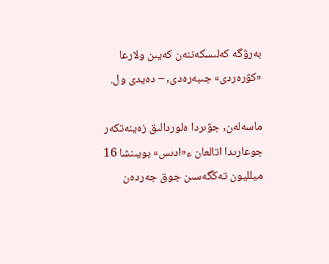بەرۋگە كەلىسكەننەن كەيىن ولارعا «كۋرەردى» جىبەرەدى, – دەيدى ول.

ماسەلەن, جۋىردا ەلوردالىق زەينەتكەر جوعارىدا اتالعان ء«ادىس» بويىنشا 16 ميلليون تەڭگەسىن جوق جەردەن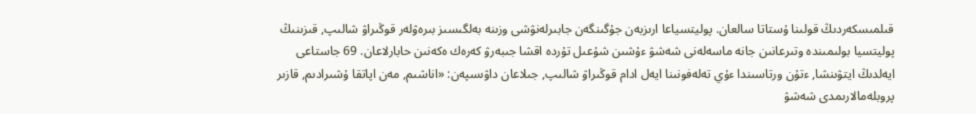قىلمىسكەردىڭ قولىنا ۇستاتا سالعان. پوليتسياعا ارىزبەن جۇگىنگەن جابىرلەنۋشى وزىنە بەلگىسىز بىرەۋلەر قوڭىراۋ شالىپ, قىزىنىڭ پوليتسيا بولىمىندە وتىرعانىن جانە ماسەلەنى شەشۋ ءۇشىن شۇعىل تۇردە اقشا جىبەرۋ كەرەك ەكەنىن حابارلاعان. 69 جاستاعى ايەلدىڭ ايتۋىنشا, ءتۇن ورتاسىندا ءۇي تەلەفونىنا ايەل ادام قوڭىراۋ شالىپ, جىلاعان داۋىسپەن: «اناشىم, مەن اپاتقا ۇشىرادىم, قازىر پروبلەمالارىمدى شەشۋ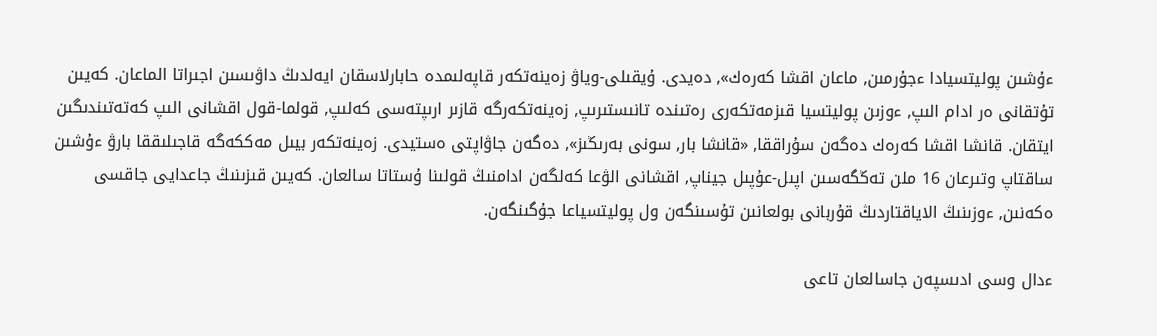ءۇشىن پوليتسيادا ءجۇرمىن, ماعان اقشا كەرەك», دەيدى. ۇيقىلى-وياۋ زەينەتكەر قاپەلىمدە حابارلاسقان ايەلدىڭ داۋىسىن اجىراتا الماعان. كەيىن تۇتقانى ەر ادام الىپ, ءوزىن پوليتسيا قىزمەتكەرى رەتىندە تانىستىرىپ, زەينەتكەرگە قازىر ارىپتەسى كەلىپ, قولما-قول اقشانى الىپ كەتەتىندىگىن ايتقان. قانشا اقشا كەرەك دەگەن سۇراققا, «قانشا بار, سونى بەرىڭىز», دەگەن جاۋاپتى ەستيدى. زەينەتكەر بيىل مەككەگە قاجىلىققا بارۋ ءۇشىن ساقتاپ وتىرعان 16 ملن تەڭگەسىن اپىل-عۇپىل جيناپ, اقشانى الۋعا كەلگەن ادامنىڭ قولىنا ۇستاتا سالعان. كەيىن قىزىنىڭ جاعدايى جاقسى ەكەنىن, ءوزىنىڭ الاياقتاردىڭ قۇربانى بولعانىن تۇسىنگەن ول پوليتسياعا جۇگىنگەن.

ءدال وسى ادىسپەن جاسالعان تاعى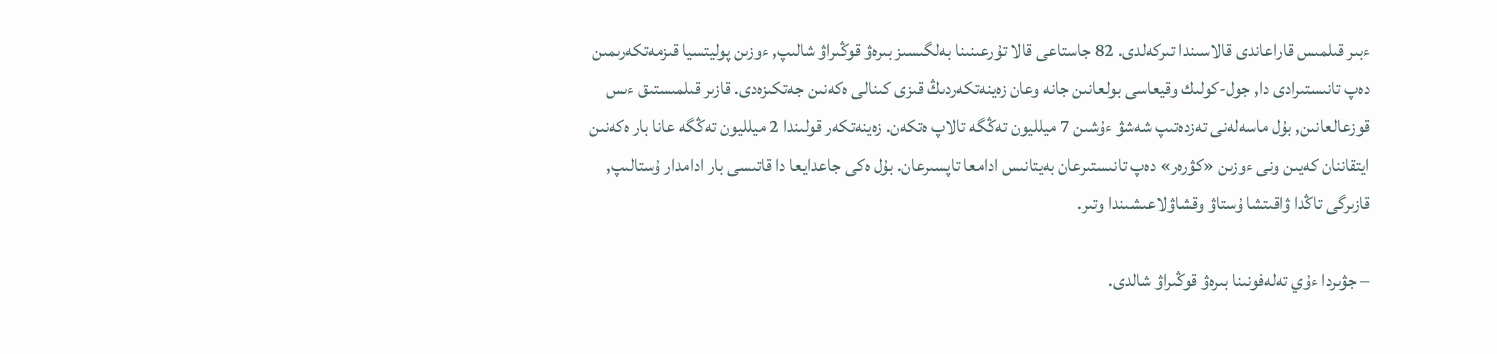ءبىر قىلمىس قاراعاندى قالاسىندا تىركەلدى. 82 جاستاعى قالا تۇرعىنىنا بەلگىسىز بىرەۋ قوڭىراۋ شالىپ, ءوزىن پوليتسيا قىزمەتكەرىمىن دەپ تانىستىرادى دا, جول-كولىك وقيعاسى بولعانىن جانە وعان زەينەتكەردىڭ قىزى كىنالى ەكەنىن جەتكىزەدى. قازىر قىلمىستىق ءىس قوزعالعانىن, بۇل ماسەلەنى تەزدەتىپ شەشۋ ءۇشىن 7 ميلليون تەڭگە تالاپ ەتكەن. زەينەتكەر قولىندا 2 ميلليون تەڭگە عانا بار ەكەنىن ايتقاننان كەيىن ونى ءوزىن «كۋرەر» دەپ تانىستىرعان بەيتانىس ادامعا تاپسىرعان. بۇل ەكى جاعدايعا دا قاتىسى بار ادامدار ۇستالىپ, قازىرگى تاڭدا ۋاقىتشا ۇستاۋ وقشاۋلاعىشىندا وتىر.

– جۋىردا ءۇي تەلەفونىنا بىرەۋ قوڭىراۋ شالدى.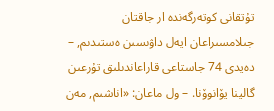تۇتقانى كوتەرگەندە ار جاقتان جىلامسىراعان ايەل داۋىسىن ەستىدىم, – دەيدى 74 جاستاعى قاراعاندىلىق تۇرعىن گالينا يۆانوۆنا. – ول ماعان: «اناشىم, مەن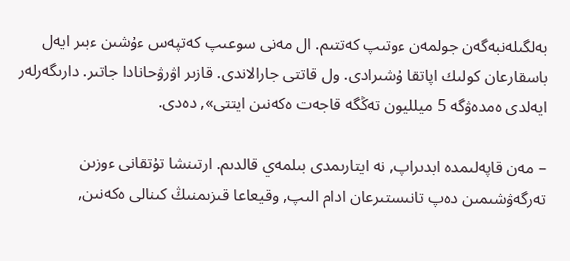بەلگىلەنبەگەن جولمەن ءوتىپ كەتتىم. ال مەنى سوعىپ كەتپەس ءۇشىن ءبىر ايەل باسقارعان كولىك اپاتقا ۇشىرادى. ول قاتتى جارالاندى. قازىر اۋرۋحانادا جاتىر. دارىگەرلەر ايەلدى ەمدەۋگە 5 ميلليون تەڭگە قاجەت ەكەنىن ايتتى», دەدى.

– مەن قاپەلىمدە ابدىراپ, نە ايتارىمدى بىلمەي قالدىم. ارتىنشا تۇتقانى ءوزىن تەرگەۋشىمىن دەپ تانىستىرعان ادام الىپ, وقيعاعا قىزىمنىڭ كىنالى ەكەنىن,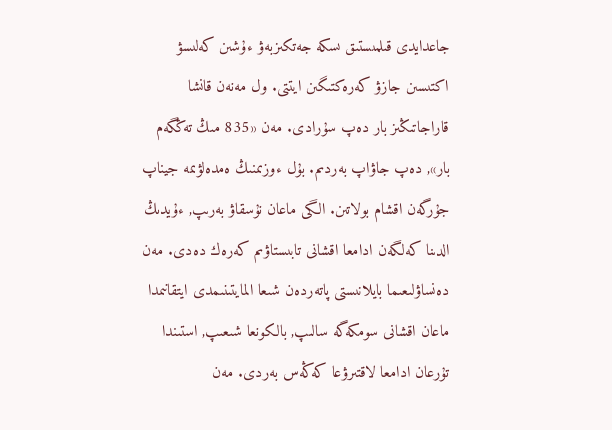جاعدايدى قىلمىستىق ىسكە جەتكىزبەۋ ءۇشىن كەلىسۋ اكتىسىن جازۋ كەرەكتىگىن ايتتى. ول مەنەن قانشا قاراجاتىڭىز بار دەپ سۇرادى. مەن «835 مىڭ تەڭگەم بار», دەپ جاۋاپ بەردىم. بۇل ءوزىمنىڭ ەمدەلۋىمە جيناپ جۇرگەن اقشام بولاتىن. الگى ماعان نۇسقاۋ بەرىپ, ءۇيدىڭ الدىنا كەلگەن ادامعا اقشانى تابىستاۋىم كەرەك دەدى. مەن دەنساۋلىعىما بايلانىستى پاتەردەن شىعا المايتىنىمدى ايتقانىمدا ماعان اقشانى سومكەگە سالىپ, بالكونعا شىعىپ, استىندا تۇرعان ادامعا لاقتىرۋعا كەڭەس بەردى. مەن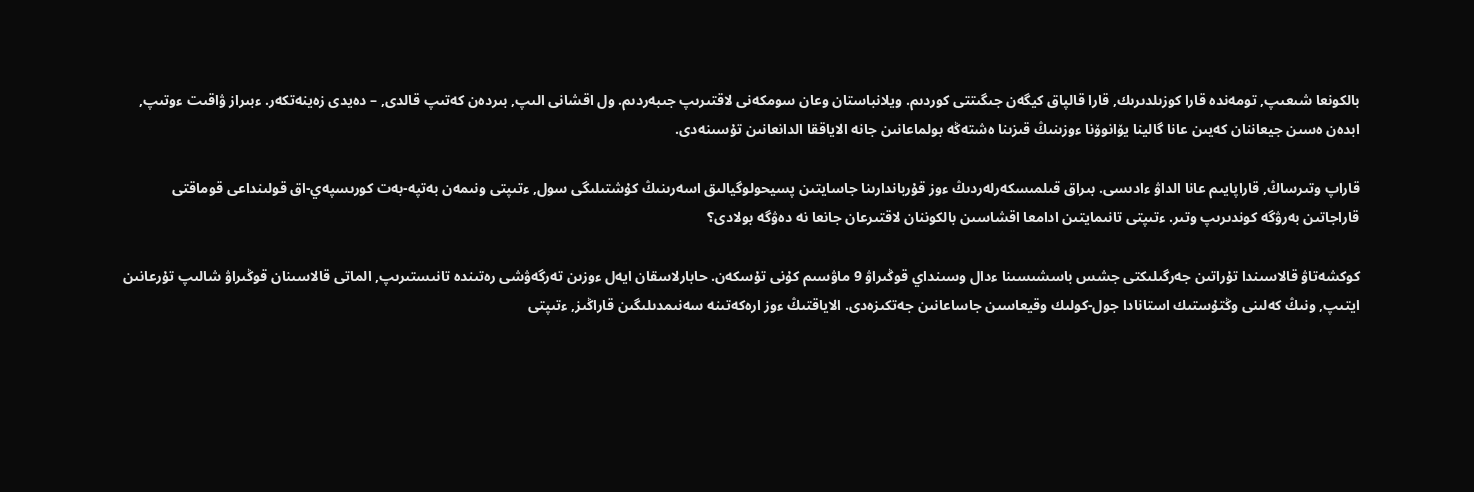بالكونعا شىعىپ, تومەندە قارا كوزىلدىرىك, قارا قالپاق كيگەن جىگىتتى كوردىم. ويلانباستان وعان سومكەنى لاقتىرىپ جىبەردىم. ول اقشانى الىپ, بىردەن كەتىپ قالدى, – دەيدى زەينەتكەر. ءبىراز ۋاقىت ءوتىپ, ابدەن ەسىن جيعاننان كەيىن عانا گالينا يۆانوۆنا ءوزىنىڭ قىزىنا ەشتەڭە بولماعانىن جانە الاياققا الدانعانىن تۇسىنەدى.

قاراپ وتىرساڭ, قاراپايىم عانا الداۋ ءادىسى. بىراق قىلمىسكەرلەردىڭ ءوز قۇرباندارىنا جاسايتىن پسيحولوگيالىق اسەرىنىڭ كۇشتىلىگى سول, ءتىپتى ونىمەن بەتپە-بەت كورىسپەي-اق قولىنداعى قوماقتى قاراجاتىن بەرۋگە كوندىرىپ وتىر. ءتىپتى تانىمايتىن ادامعا اقشاسىن بالكوننان لاقتىرعان جانعا نە دەۋگە بولادى؟

كوكشەتاۋ قالاسىندا تۇراتىن جەرگىلىكتى جشس باسشىسىنا ءدال وسىنداي قوڭىراۋ 9 ماۋسىم كۇنى تۇسكەن. حابارلاسقان ايەل ءوزىن تەرگەۋشى رەتىندە تانىستىرىپ, الماتى قالاسىنان قوڭىراۋ شالىپ تۇرعانىن ايتىپ, ونىڭ كەلىنى وڭتۇستىك استانادا جول-كولىك وقيعاسىن جاساعانىن جەتكىزەدى. الاياقتىڭ ءوز ارەكەتىنە سەنىمدىلىگىن قاراڭىز, ءتىپتى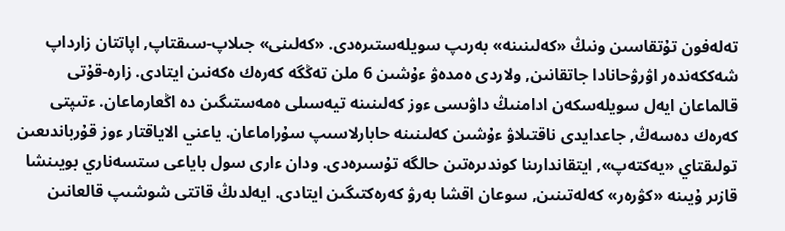تەلەفون تۇتقاسىن ونىڭ «كەلىنىنە» بەرىپ سويلەستىرەدى. «كەلىنى» جىلاپ-سىقتاپ, اپاتتان زارداپ شەككەندەر اۋرۋحانادا جاتقانىن, ولاردى ەمدەۋ ءۇشىن 6 ملن تەڭگە كەرەك ەكەنىن ايتادى. زارە-قۇتى قالماعان ايەل سويلەسكەن ادامنىڭ داۋىسى ءوز كەلىنىنە تيەسىلى ەمەستىگىن دە اڭعارماعان. ءتىپتى كەرەك دەسەڭ, جاعدايدى ناقتىلاۋ ءۇشىن كەلىنىنە حابارلاسىپ سۇراماعان. ياعني الاياقتار ءوز قۇرباندىعىن تولىقتاي «يەكتەپ», ايتقاندارىنا كوندىرەتىن حالگە تۇسىرەدى. ودان ءارى سول باياعى ستسەناري بويىنشا قازىر ۇيىنە «كۋرەر» كەلەتىنىن, سوعان اقشا بەرۋ كەرەكتىگىن ايتادى. ايەلدىڭ قاتتى شوشىپ قالعانىن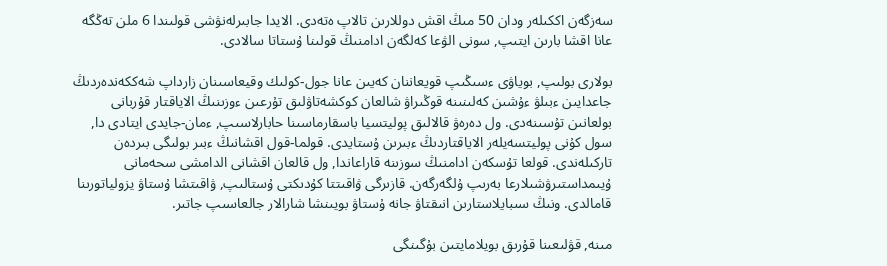سەزگەن اككىلەر ودان 50 مىڭ اقش دوللارىن تالاپ ەتەدى. الايدا جابىرلەنۋشى قولىندا 6 ملن تەڭگە عانا اقشا بارىن ايتىپ, سونى الۋعا كەلگەن ادامنىڭ قولىنا ۇستاتا سالادى.

بولارى بولىپ, بوياۋى ءسىڭىپ قويعاننان كەيىن عانا جول-كولىك وقيعاسىنان زارداپ شەككەندەردىڭ جاعدايىن ءبىلۋ ءۇشىن كەلىنىنە قوڭىراۋ شالعان كوكشەتاۋلىق تۇرعىن ءوزىنىڭ الاياقتار قۇربانى بولعانىن تۇسىنەدى. ول دەرەۋ قالالىق پوليتسيا باسقارماسىنا حابارلاسىپ, ءمان-جايدى ايتادى دا, سول كۇنى پوليتسەيلەر الاياقتاردىڭ ءبىرىن ۇستايدى. قولما-قول اقشانىڭ ءبىر بولىگى بىردەن تاركىلەندى. قولعا تۇسكەن ادامنىڭ سوزىنە قاراعاندا, ول قالعان اقشانى الدامشى سحەمانى ۇيىمداستىرۋشىلارعا بەرىپ ۇلگەرگەن. قازىرگى ۋاقىتتا كۇدىكتى ۇستالىپ, ۋاقىتشا ۇستاۋ يزولياتورىنا قامالدى. ونىڭ سىبايلاستارىن انىقتاۋ جانە ۇستاۋ بويىنشا شارالار جالعاسىپ جاتىر.

مىنە, قۋلىعىنا قۇرىق بويلامايتىن بۇگىنگى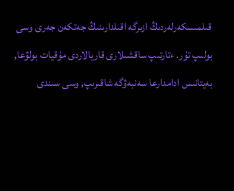قىلمىسكەرلەردىڭ ازىرگە اقىلدارىنىڭ جەتكەن جەرى وسى بولىپ تۇر. ءتارتىپ ساقشىلارى قاريالاردى مۇقيات بولۋعا, بەيتانىس ادامدارعا سەنبەۋگە شاقىرىپ, وسى سىندى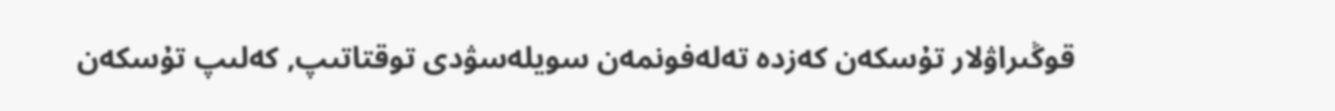قوڭىراۋلار تۇسكەن كەزدە تەلەفونمەن سويلەسۋدى توقتاتىپ, كەلىپ تۇسكەن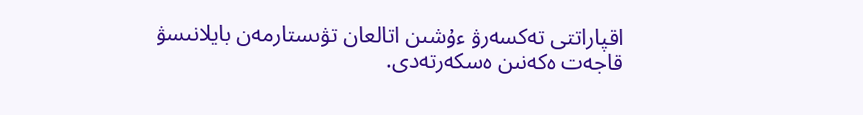اقپاراتتى تەكسەرۋ ءۇشىن اتالعان تۋىستارمەن بايلانىسۋ قاجەت ەكەنىن ەسكەرتەدى.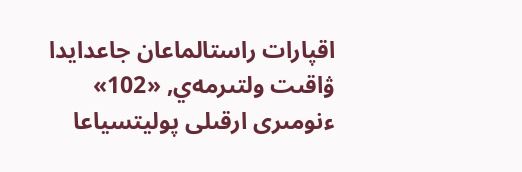اقپارات راستالماعان جاعدايدا ۋاقىت ولتىرمەي, «102» ءنومىرى ارقىلى پوليتسياعا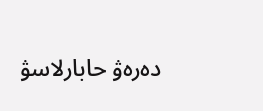دەرەۋ حابارلاسۋ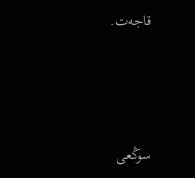قاجەت.



سوڭعى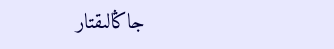جاڭالىقتار